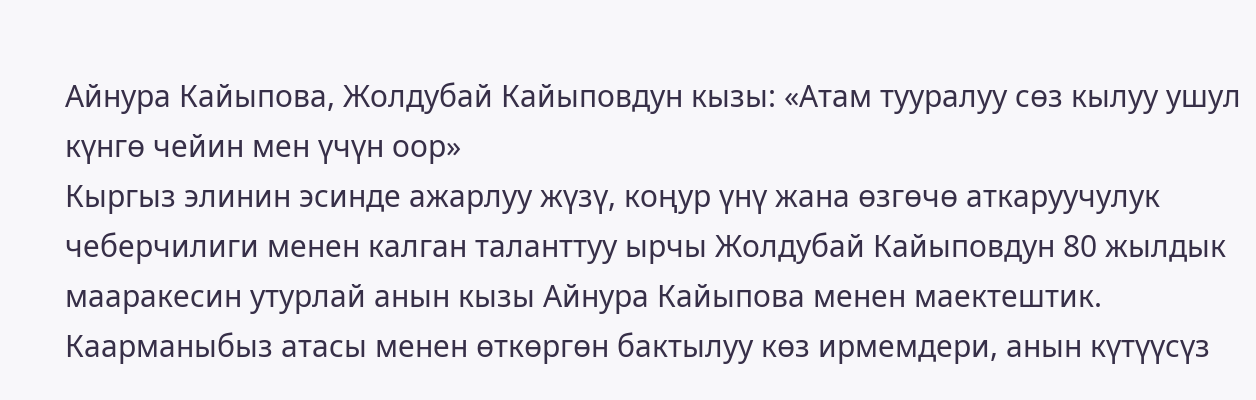Айнура Кайыпова, Жолдубай Кайыповдун кызы: «Атам тууралуу сөз кылуу ушул күнгө чейин мен үчүн оор»
Кыргыз элинин эсинде ажарлуу жүзү, коңур үнү жана өзгөчө аткаруучулук чеберчилиги менен калган таланттуу ырчы Жолдубай Кайыповдун 80 жылдык мааракесин утурлай анын кызы Айнура Кайыпова менен маектештик. Каарманыбыз атасы менен өткөргөн бактылуу көз ирмемдери, анын күтүүсүз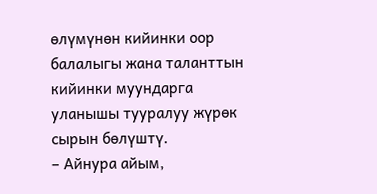өлүмүнөн кийинки оор балалыгы жана таланттын кийинки муундарга уланышы тууралуу жүрөк сырын бөлүштү.
– Айнура айым,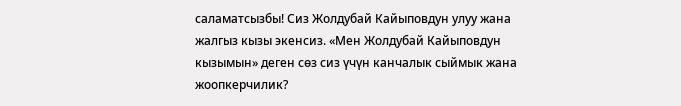саламатсызбы! Сиз Жолдубай Кайыповдун улуу жана жалгыз кызы экенсиз. «Мен Жолдубай Кайыповдун кызымын» деген сөз сиз үчүн канчалык сыймык жана жоопкерчилик?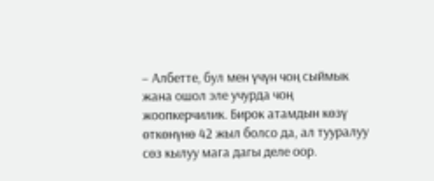– Албетте, бул мен үчүн чоң сыймык жана ошол эле учурда чоң жоопкерчилик. Бирок атамдын көзү өткөнүнө 42 жыл болсо да, ал тууралуу сөз кылуу мага дагы деле оор.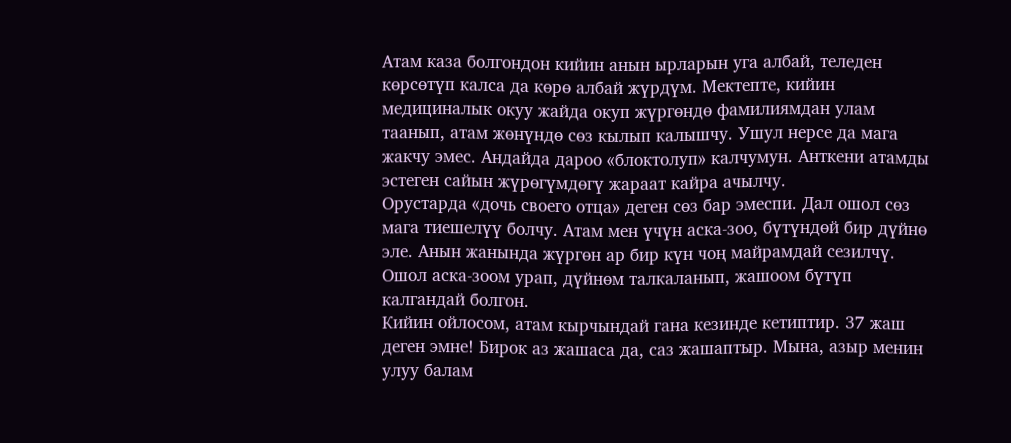Атам каза болгондон кийин анын ырларын уга албай, теледен көрсөтүп калса да көрө албай жүрдүм. Мектепте, кийин медициналык окуу жайда окуп жүргөндө фамилиямдан улам таанып, атам жөнүндө сөз кылып калышчу. Ушул нерсе да мага жакчу эмес. Андайда дароо «блоктолуп» калчумун. Анткени атамды эстеген сайын жүрөгүмдөгү жараат кайра ачылчу.
Орустарда «дочь своего отца» деген сөз бар эмеспи. Дал ошол сөз мага тиешелүү болчу. Атам мен үчүн аска-зоо, бүтүндөй бир дүйнө эле. Анын жанында жүргөн ар бир күн чоң майрамдай сезилчү. Ошол аска-зоом урап, дүйнөм талкаланып, жашоом бүтүп калгандай болгон.
Кийин ойлосом, атам кырчындай гана кезинде кетиптир. 37 жаш деген эмне! Бирок аз жашаса да, саз жашаптыр. Мына, азыр менин улуу балам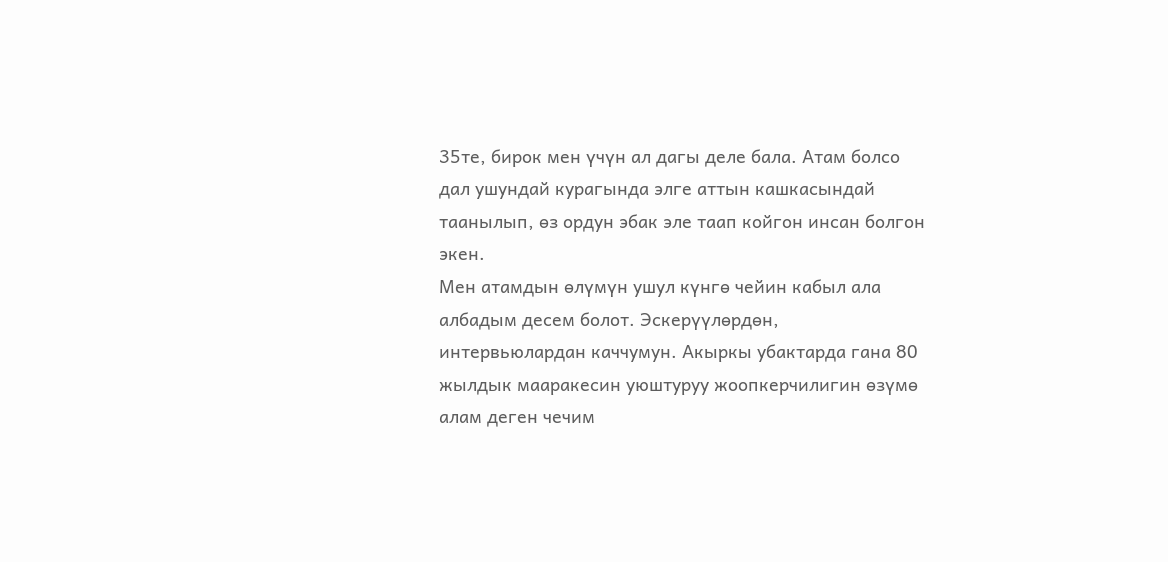35те, бирок мен үчүн ал дагы деле бала. Атам болсо дал ушундай курагында элге аттын кашкасындай таанылып, өз ордун эбак эле таап койгон инсан болгон экен.
Мен атамдын өлүмүн ушул күнгө чейин кабыл ала албадым десем болот. Эскерүүлөрдөн, интервьюлардан каччумун. Акыркы убактарда гана 80 жылдык мааракесин уюштуруу жоопкерчилигин өзүмө алам деген чечим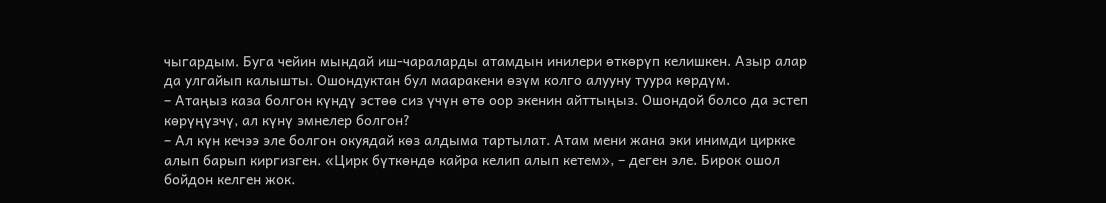чыгардым. Буга чейин мындай иш-чараларды атамдын инилери өткөрүп келишкен. Азыр алар да улгайып калышты. Ошондуктан бул мааракени өзүм колго алууну туура көрдүм.
– Атаңыз каза болгон күндү эстөө сиз үчүн өтө оор экенин айттыңыз. Ошондой болсо да эстеп көрүңүзчү, ал күнү эмнелер болгон?
– Ал күн кечээ эле болгон окуядай көз алдыма тартылат. Атам мени жана эки инимди циркке алып барып киргизген. «Цирк бүткөндө кайра келип алып кетем», – деген эле. Бирок ошол бойдон келген жок.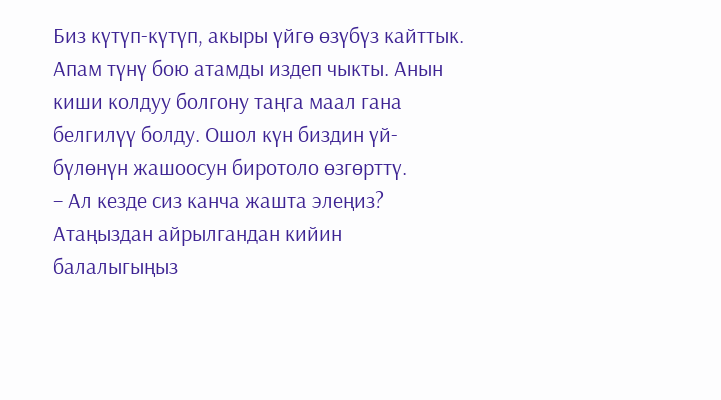Биз күтүп-күтүп, акыры үйгө өзүбүз кайттык. Апам түнү бою атамды издеп чыкты. Анын киши колдуу болгону таңга маал гана белгилүү болду. Ошол күн биздин үй-бүлөнүн жашоосун биротоло өзгөрттү.
– Ал кезде сиз канча жашта элеңиз? Атаңыздан айрылгандан кийин балалыгыңыз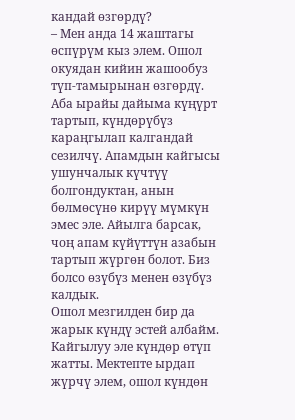кандай өзгөрдү?
– Мен анда 14 жаштагы өспүрүм кыз элем. Ошол окуядан кийин жашообуз түп-тамырынан өзгөрдү. Аба ырайы дайыма күңүрт тартып, күндөрүбүз караңгылап калгандай сезилчү. Апамдын кайгысы ушунчалык күчтүү болгондуктан, анын бөлмөсүнө кирүү мүмкүн эмес эле. Айылга барсак, чоң апам күйүттүн азабын тартып жүргөн болот. Биз болсо өзүбүз менен өзүбүз калдык.
Ошол мезгилден бир да жарык күндү эстей албайм. Кайгылуу эле күндөр өтүп жатты. Мектепте ырдап жүрчү элем, ошол күндөн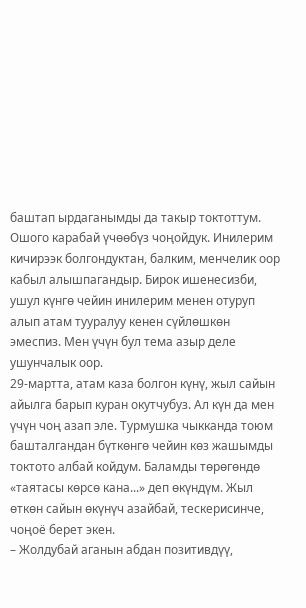баштап ырдаганымды да такыр токтоттум. Ошого карабай үчөөбүз чоңойдук. Инилерим кичирээк болгондуктан, балким, менчелик оор кабыл алышпагандыр. Бирок ишенесизби, ушул күнгө чейин инилерим менен отуруп алып атам тууралуу кенен сүйлөшкөн эмеспиз. Мен үчүн бул тема азыр деле ушунчалык оор.
29-мартта, атам каза болгон күнү, жыл сайын айылга барып куран окутчубуз. Ал күн да мен үчүн чоң азап эле. Турмушка чыкканда тоюм башталгандан бүткөнгө чейин көз жашымды токтото албай койдум. Баламды төрөгөндө «таятасы көрсө кана...» деп өкүндүм. Жыл өткөн сайын өкүнүч азайбай, тескерисинче, чоңоё берет экен.
– Жолдубай аганын абдан позитивдүү,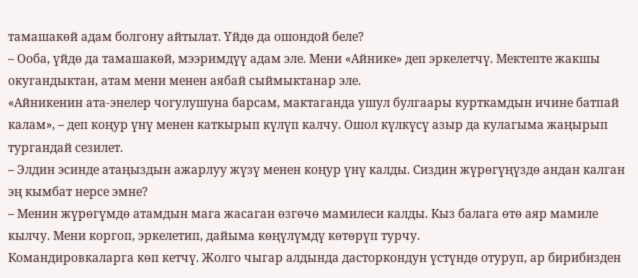тамашакөй адам болгону айтылат. Үйдө да ошондой беле?
– Ооба, үйдө да тамашакөй, мээримдүү адам эле. Мени «Айнике» деп эркелетчү. Мектепте жакшы окугандыктан, атам мени менен аябай сыймыктанар эле.
«Айникенин ата-энелер чогулушуна барсам, мактаганда ушул булгаары курткамдын ичине батпай калам», – деп коңур үнү менен каткырып күлүп калчу. Ошол күлкүсү азыр да кулагыма жаңырып тургандай сезилет.
– Элдин эсинде атаңыздын ажарлуу жүзү менен коңур үнү калды. Сиздин жүрөгүңүздө андан калган эң кымбат нерсе эмне?
– Менин жүрөгүмдө атамдын мага жасаган өзгөчө мамилеси калды. Кыз балага өтө аяр мамиле кылчу. Мени коргоп, эркелетип, дайыма көңүлүмдү көтөрүп турчу.
Командировкаларга көп кетчү. Жолго чыгар алдында дасторкондун үстүндө отуруп, ар бирибизден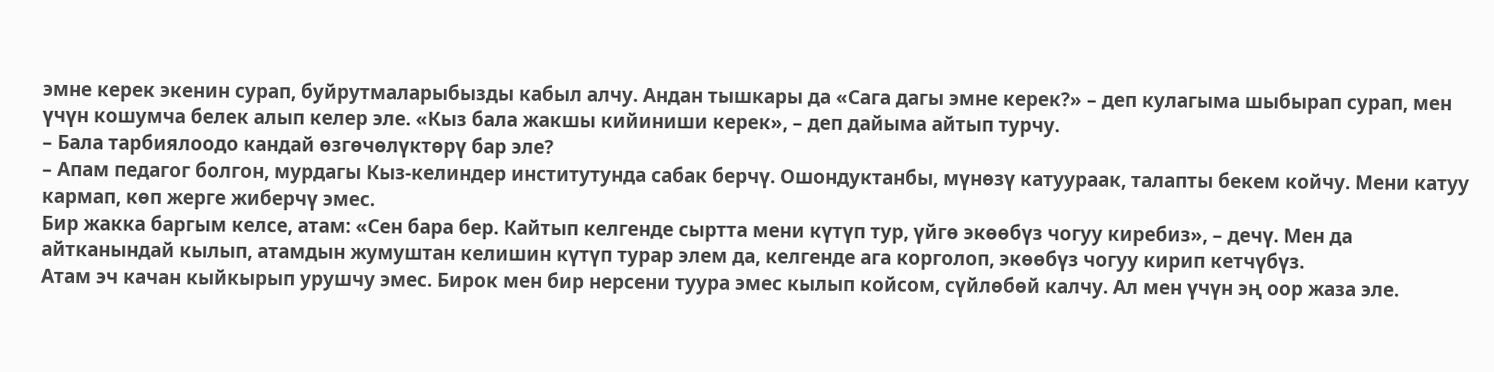эмне керек экенин сурап, буйрутмаларыбызды кабыл алчу. Андан тышкары да «Сага дагы эмне керек?» – деп кулагыма шыбырап сурап, мен үчүн кошумча белек алып келер эле. «Кыз бала жакшы кийиниши керек», – деп дайыма айтып турчу.
– Бала тарбиялоодо кандай өзгөчөлүктөрү бар эле?
– Апам педагог болгон, мурдагы Кыз-келиндер институтунда сабак берчү. Ошондуктанбы, мүнөзү катуураак, талапты бекем койчу. Мени катуу кармап, көп жерге жиберчү эмес.
Бир жакка баргым келсе, атам: «Сен бара бер. Кайтып келгенде сыртта мени күтүп тур, үйгө экөөбүз чогуу киребиз», – дечү. Мен да айтканындай кылып, атамдын жумуштан келишин күтүп турар элем да, келгенде ага корголоп, экөөбүз чогуу кирип кетчүбүз.
Атам эч качан кыйкырып урушчу эмес. Бирок мен бир нерсени туура эмес кылып койсом, сүйлөбөй калчу. Ал мен үчүн эң оор жаза эле.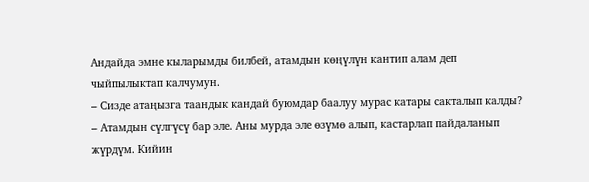Андайда эмне кыларымды билбей, атамдын көңүлүн кантип алам деп чыйпылыктап калчумун.
– Сизде атаңызга таандык кандай буюмдар баалуу мурас катары сакталып калды?
– Атамдын сүлгүсү бар эле. Аны мурда эле өзүмө алып, кастарлап пайдаланып жүрдүм. Кийин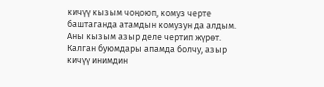кичүү кызым чоңоюп, комуз черте баштаганда атамдын комузун да алдым. Аны кызым азыр деле чертип жүрөт.
Калган буюмдары апамда болчу, азыр кичүү инимдин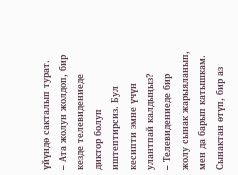үйүндө сакталып турат.
– Ата жолун жолдоп, бир кезде телевидениеде диктор болуп иштептирсиз. Бул кесипти эмне үчүн улантпай калдыңыз?
– Телевидениеде бир жолу сынак жарыяланып, мен да барып катышкам. Сынактан өтүп, бир аз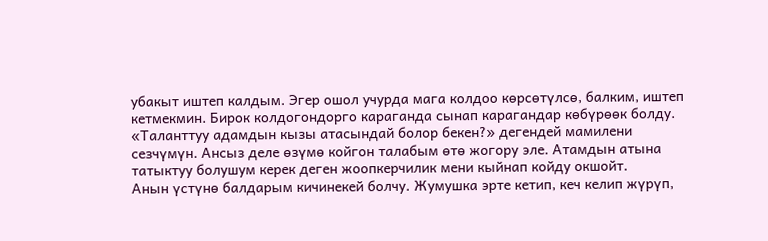убакыт иштеп калдым. Эгер ошол учурда мага колдоо көрсөтүлсө, балким, иштеп кетмекмин. Бирок колдогондорго караганда сынап карагандар көбүрөөк болду.
«Таланттуу адамдын кызы атасындай болор бекен?» дегендей мамилени сезчүмүн. Ансыз деле өзүмө койгон талабым өтө жогору эле. Атамдын атына татыктуу болушум керек деген жоопкерчилик мени кыйнап койду окшойт.
Анын үстүнө балдарым кичинекей болчу. Жумушка эрте кетип, кеч келип жүрүп,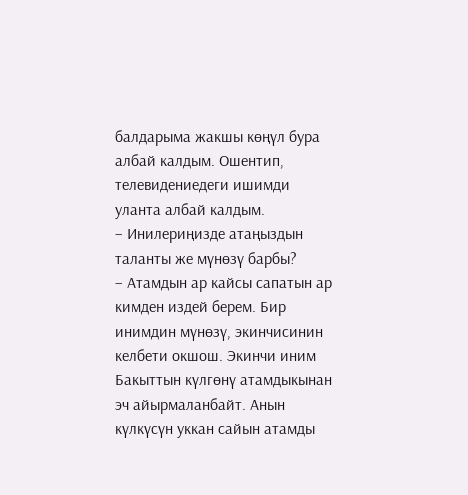балдарыма жакшы көңүл бура албай калдым. Ошентип, телевидениедеги ишимди уланта албай калдым.
– Инилериңизде атаңыздын таланты же мүнөзү барбы?
– Атамдын ар кайсы сапатын ар кимден издей берем. Бир инимдин мүнөзү, экинчисинин келбети окшош. Экинчи иним Бакыттын күлгөнү атамдыкынан эч айырмаланбайт. Анын күлкүсүн уккан сайын атамды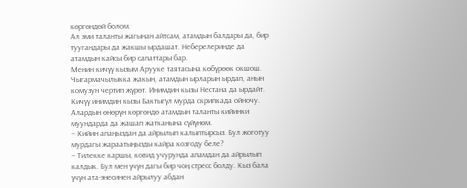көргөндөй болом.
Ал эми таланты жагынан айтсам, атамдын балдары да, бир туугандары да жакшы ырдашат. Неберелеринде да атамдын кайсы бир сапаттары бар.
Менин кичүү кызым Арууке таятасына көбүрөөк окшош. Чыгармачылыкка жакын, атамдын ырларын ырдап, анын комузун чертип жүрөт. Инимдин кызы Нестана да ырдайт. Кичүү инимдин кызы Бактыгүл мурда скрипкада ойночу.
Алардын өнөрүн көргөндө атамдын таланты кийинки муундарда да жашап жатканына сүйүнөм.
– Кийин апаңыздан да айрылып калыптырсыз. Бул жоготуу мурдагы жараатыңызды кайра козгоду беле?
– Тилекке каршы, ковид учурунда апамдан да айрылып калдык. Бул мен үчүн дагы бир чоң стресс болду. Кыз бала үчүн ата-энесинен айрылуу абдан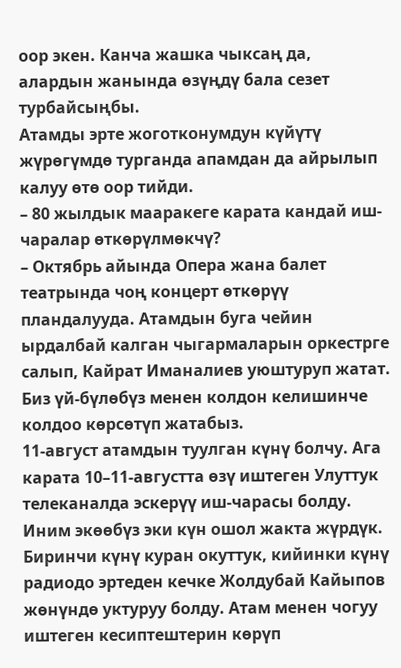оор экен. Канча жашка чыксаң да, алардын жанында өзүңдү бала сезет турбайсыңбы.
Атамды эрте жоготконумдун күйүтү жүрөгүмдө турганда апамдан да айрылып калуу өтө оор тийди.
– 80 жылдык мааракеге карата кандай иш-чаралар өткөрүлмөкчү?
– Октябрь айында Опера жана балет театрында чоң концерт өткөрүү пландалууда. Атамдын буга чейин ырдалбай калган чыгармаларын оркестрге салып, Кайрат Иманалиев уюштуруп жатат. Биз үй-бүлөбүз менен колдон келишинче колдоо көрсөтүп жатабыз.
11-август атамдын туулган күнү болчу. Ага карата 10–11-августта өзү иштеген Улуттук телеканалда эскерүү иш-чарасы болду. Иним экөөбүз эки күн ошол жакта жүрдүк. Биринчи күнү куран окуттук, кийинки күнү радиодо эртеден кечке Жолдубай Кайыпов жөнүндө уктуруу болду. Атам менен чогуу иштеген кесиптештерин көрүп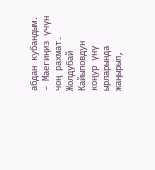абдан кубандым.
– Маегиңиз үчүн чоң рахмат. Жолдубай Кайыповдун коңур үнү ырларында жаңырып,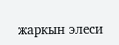жаркын элеси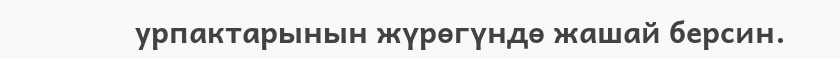урпактарынын жүрөгүндө жашай берсин.